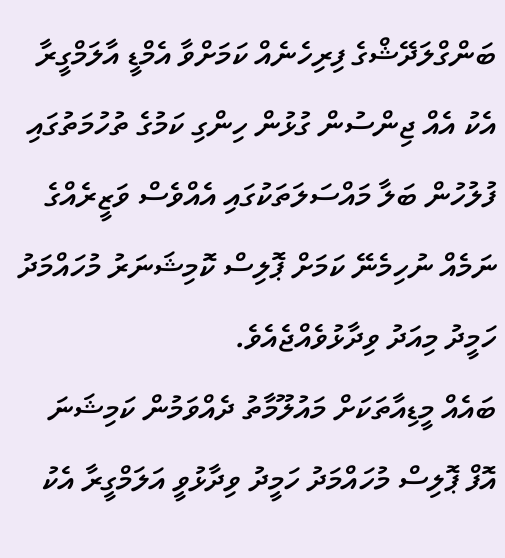ބަންގްލަދޭޝްގެ ފިރިހެނެއް ކަމަށްވާ އެމްޑީ އާލަމްގީރާ އެކު އެއް ޖިންސުން ގުޅުން ހިންގި ކަމުގެ ތުހުމަތުގައި ފުލުހުން ބަލާ މައްސަލަތަކުގައި އެއްވެސް ވަޒީރެއްގެ ނަމެއް ނުހިމެނޭ ކަމަށް ޕޮލިސް ކޮމިޝަނަރު މުހައްމަދު ހަމީދު މިއަދު ވިދާޅުވެއްޖެއެވެ.
ބައެއް މީޑިއާތަކަށް މައުލޫމާތު ދެއްވަމުން ކަމިޝަނަ އޮފް ޕޮލިސް މުހައްމަދު ހަމީދު ވިދާޅުވީ އަލަމްގީރާ އެކު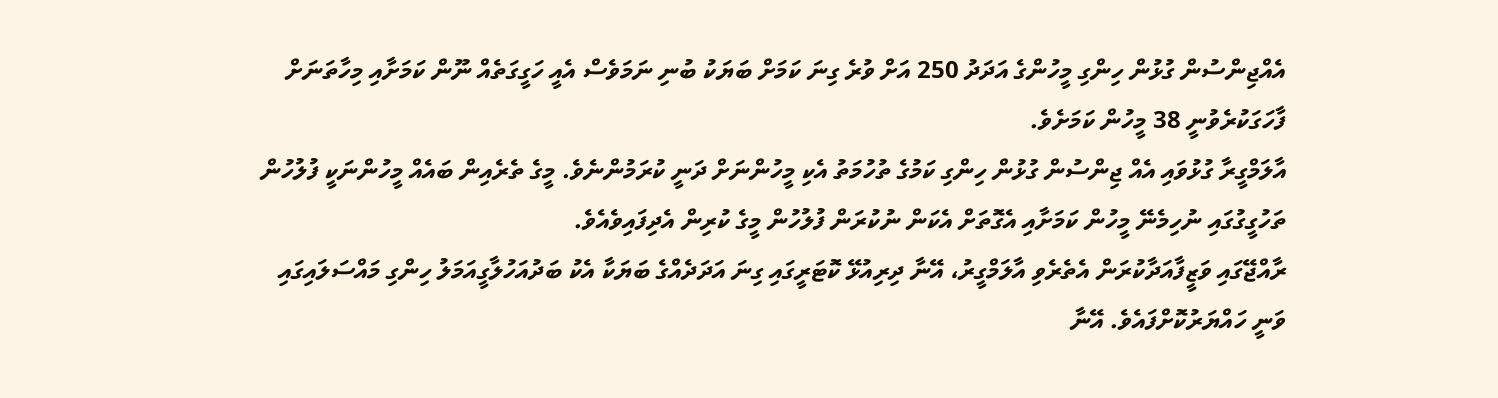އެއްޖިންސުން ގުޅުން ހިންގި މީހުންގެ އަދަދު 250 އަށް ވުރެ ގިނަ ކަމަށް ބަޔަކު ބުނި ނަމަވެސް އެއީ ހަގީގަތެއް ނޫން ކަމަށާއި މިހާތަނަށް ފާހަގަކުރެވުނީ 38 މީހުން ކަމަށެވެ.
އާލަމްގީރާ ގުޅުވައި އެއް ޖިންސުން ގުޅުން ހިންގި ކަމުގެ ތުހުމަތު އެކި މީހުންނަށް ދަނީ ކުރަމުންނެވެ. މީގެ ތެރެއިން ބައެއް މީހުންނަކީ ފުލުހުން ތަހުގީގުގައި ނުހިމެނޭ މީހުން ކަމަށާއި އެގޮތަށް އެކަން ނުކުރަން ފުލުހުން މީގެ ކުރިން އެދިފައިވެއެވެ.
ރާއްޖޭގައި ވަޒީފާއަދާކުރަން އެތެރެވި އާލަމްގީރު، އޭނާ ދިރިއުޅޭ ކޮޓަރީގައި ގިނަ އަދަދެއްގެ ބަޔަކާ އެކު ބަދުއަހުލާގީއަމަލު ހިންގި މައްސަލައިގައި ވަނީ ހައްޔަރުކޮށްފައެވެ. އޭނާ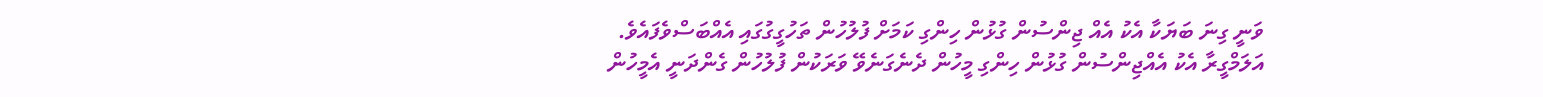ވަނީ ގިނަ ބަޔަކާ އެކު އެއް ޖިންސުން ގުޅުން ހިންގި ކަމަށް ފުލުހުން ތަހުގީގުގައި އެއްބަސްވެފައެވެ.
އަލަމްގީރާ އެކު އެއްޖިންސުން ގުޅުން ހިންގި މީހުން ދެނެގަނެވޭ ވަރަކުން ފުލުހުން ގެންދަނީ އެމީހުން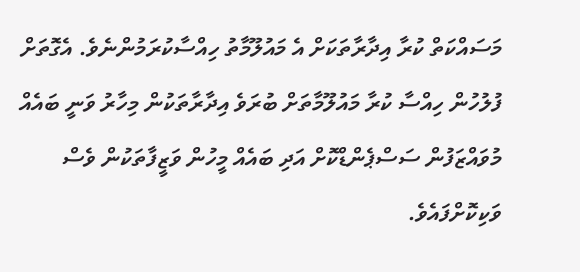މަސައްކަތް ކުރާ އިދާރާތަކަށް އެ މައުލޫމާތު ހިއްސާކުރަމުންނެވެ. އެގޮތަށް ފުލުހުން ހިއްސާ ކުރާ މައުލޫމާތަށް ބުރަވެ އިދާރާތަކުން މިހާރު ވަނީ ބައެއް މުވައްޒަފުން ސަސްޕެންޑްކޮށް އަދި ބައެއް މީހުން ވަޒީފާތަކުން ވެސް ވަކިކޮށްފައެވެ.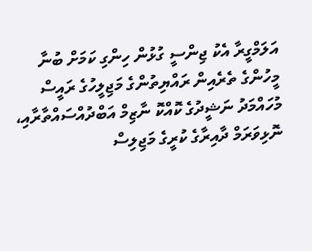އަލަމްގީރާ އެކު ޖިންސީ ގުޅުން ހިންގި ކަމަށް ބުނާ މީހުންގެ ތެރެއިން ރައްޔިތުންގެ މަޖިލީހުގެ ރައީސް މުހައްމަދު ނަޝީދުގެ ކޮއްކޮ ނާޒިމް އަބްދުއްސައްތާރާއި، ނޮޅިވަރަމް ދާއިރާގެ ކުރީގެ މަޖިލިސް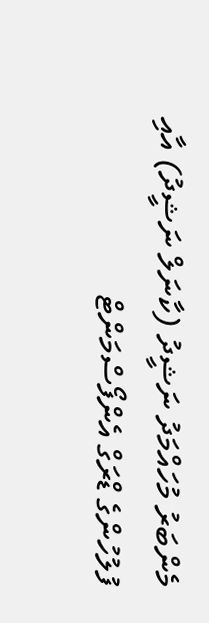މެންބަރު މުހައްމަދު ނަޝީދު (ކާނަލް ނަޝީދު) އާއި ފުލުހުންގެ ޑްރަގް އެންފޯސްމަންޓް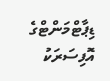ޑިޕާޓްމަންޓްގެ އޮފިސަރަކު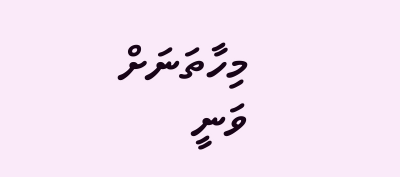މިހާތަނަށް ވަނީ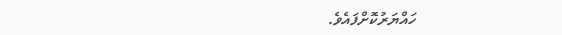ހައްޔަރުކޮށްފައެވެ.